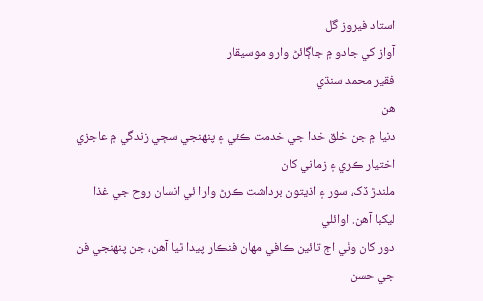استاد فيروز گل
آواز کي جادو ۾ جاڳائڻ وارو موسيقار
فقير محمد سنڌي
هن
دنيا ۾ جن خلق خدا جي خدمت ڪئي ۽ پنھنجي سڄي زندگي ۾ عاجزي اختيار ڪري ۽ زماني کان
ملندڙ ڏک، سور ۽ اذيتون برداشت ڪرڻ وارا ئي انسان روح جي غذا ليکبا آهن. اوائلي
دور کان وٺي اڄ تائين ڪافي مھان فنڪار پيدا ٿيا آهن، جن پنھنجي فن جي حسن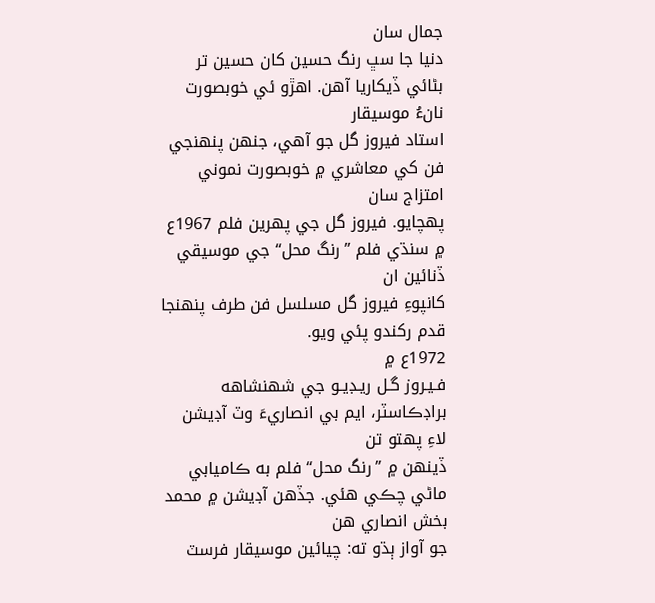جمال سان
دنيا جا سڀ رنگ حسين کان حسين تر بڻائي ڏيکاريا آهن. اهڙو ئي خوبصورت نانءُ موسيقار
استاد فيروز گل جو آهي، جنھن پنھنجي فن کي معاشري ۾ خوبصورت نموني امتزاج سان
پھچايو. فيروز گل جي پھرين فلم 1967ع ۾ سنڌي فلم ”رنگ محل“ جي موسيقي ڏنائين ان
کانپوءِ فيروز گل مسلسل فن طرف پنھنجا قدم رکندو پئي ويو.
1972ع ۾
فـيـروز گـل ريـڊيـو جي شھنشاهه براڊڪاسٽر، ايم بي انصاريءَ وٽ آڊيشن لاءِ پھتو تن
ڏينھن ۾ ”رنگ محل“ فلم به ڪاميابي ماڻي چڪي هئي. جڏهن آڊيشن ۾ محمد بخش انصاري هن
جو آواز ٻڌو ته: چيائين موسيقار فرسٽ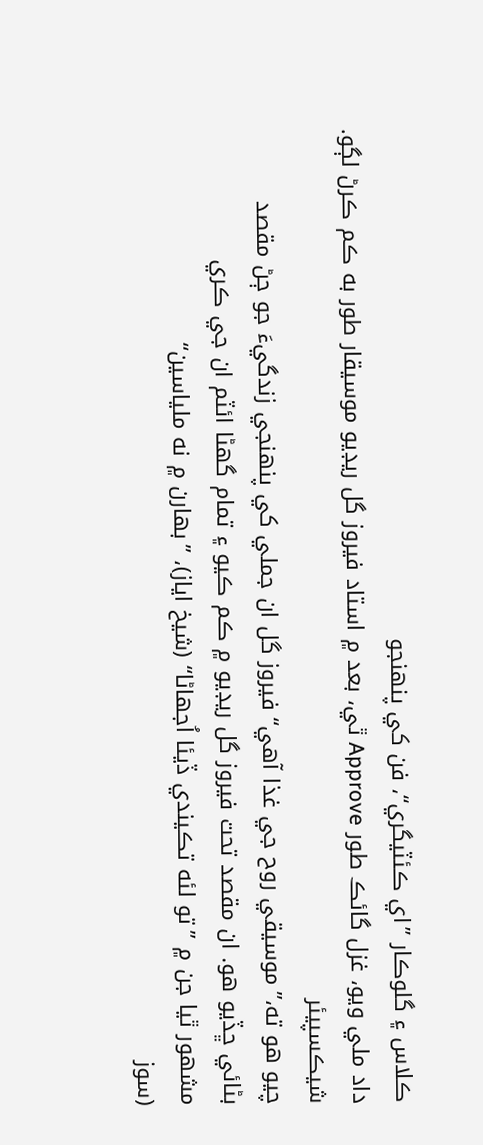ڪلاس ۽ گلوڪار ”اي ڪئٽيگري“، فن کي پنھنجو
داد ملي ويو، غزل گائڪ طور Approve ٿي، بعد ۾ استاد فيروز گل ريڊيو موسيقار طور به ڪم ڪرڻ لڳو.
شيڪسپيئر
چيو هو ته،”موسيقي روح جي غذا آهي“ فيروز گل ان جملي کي پنھنجي زندگيءَ جو ڄڻ مقصد
بڻائي ڇڏيو هو. ان مقصد تحت فيروز گل ريڊيو ۾ ڪم ڪيو ۽ تمام گهڻا ائٽم ان جي ڪري
مشھور ٿيا جن ۾ ”تو لئه تڪيندي ڏيئا اُجهاڻا“ (شيخ اياز)، ”بھارن ۾ نه ملياسين“
(سوز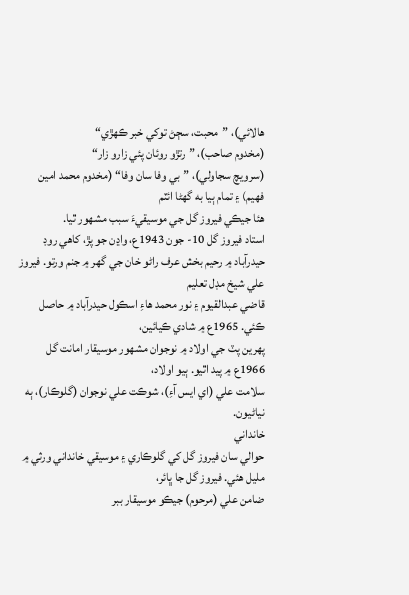هالائي)، ”محبت، سڄڻ توکي خبر ڪھڙي“
(مخدوم صاحب)، ”رتڙو روئان پئي زارو زار“
(سرويچ سجاولي)، ”بي وفا سان وفا“ (مخدوم محمد امين فھيم) ۽ تمام ٻيا به گهڻا ائٽم
هئا جيڪي فيروز گل جي موسيقيءَ سبب مشھور ٿيا.
استاد فيروز گل 10- جون 1943ع، واڍن جو پڙ، کاهي روڊ
حيدرآباد ۾ رحيم بخش عرف راڻو خان جي گهر ۾ جنم ورتو. فيروز علي شيخ مڊل تعليم
قاضي عبدالقيوم ۽ نور محمد هاءِ اسڪول حيدرآباد ۾ حاصل ڪئي. 1965ع ۾ شادي ڪيائين،
پھرين پٽ جي اولاد ۾ نوجوان مشھور موسيقار امانت گل 1966ع ۾ پيد اٿيو. ٻيو اولاد،
سلامت علي (اي ايس آءِ)، شوڪت علي نوجوان (گلوڪار)، ٻه نياڻيون.
خانداني
حوالي سان فيروز گل کي گلوڪاري ۽ موسيقي خانداني ورثي ۾ مليل هئي. فيروز گل جا ڀائر،
ضامن علي (مرحوم) جيڪو موسيقار ببر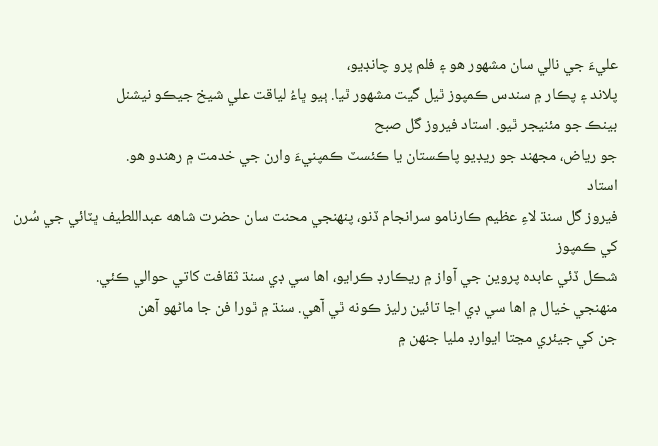عليءَ جي نالي سان مشھور هو ۽ فلم پرو چانڊيو،
پلاند ۽ پڪار ۾ سندس ڪمپوز ٿيل گيت مشھور ٿيا. ٻيو ڀاءُ لياقت علي شيخ جيڪو نيشنل
بينڪ جو مئنيجر ٿيو. استاد فيروز گل صبح
جو رياض، مجهند جو ريڊيو پاڪستان يا ڪئسٽ ڪمپنيءَ وارن جي خدمت ۾ رهندو هو.
استاد
فيروز گل سنڌ لاءِ عظيم ڪارنامو سرانجام ڏنو، پنھنجي محنت سان حضرت شاهه عبداللطيف ڀٽائي جي سُرن کي ڪمپوز
شڪل ڏئي عابده پروين جي آواز ۾ ريڪارڊ ڪرايو، اها سي ڊي سنڌ ثقافت کاتي حوالي ڪئي.
منھنجي خيال ۾ اها سي ڊي اڃا تائين رليز ڪونه ٿي آهي. سنڌ ۾ ٿورا فن جا ماڻهو آهن
جن کي جيئري مڃتا ايوارڊ مليا جنھن ۾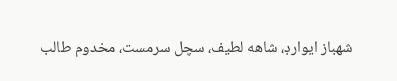شھباز ايوارڊ، شاهه لطيف، سچل سرمست، مخدوم طالب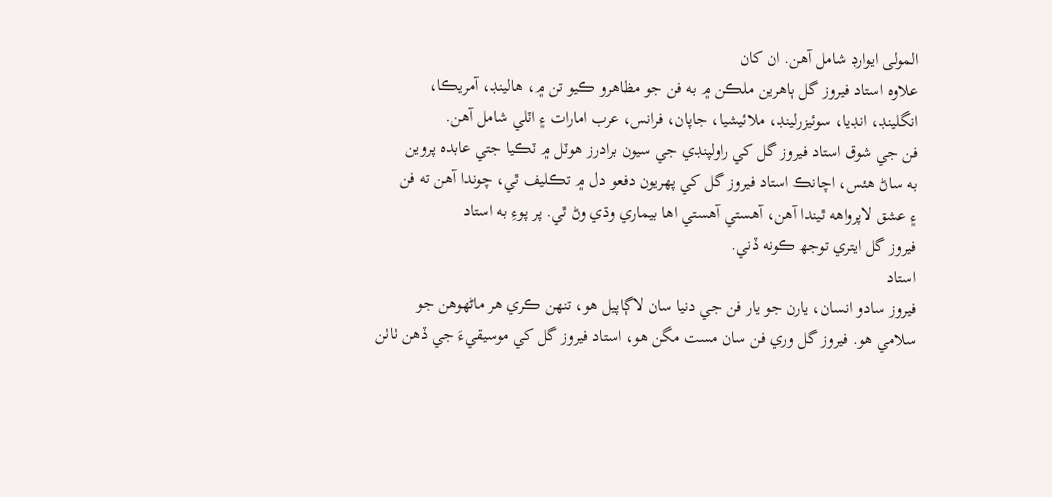المولى ايوارڊ شامل آهن. ان کان
علاوه استاد فيروز گل ٻاهرين ملڪن ۾ به فن جو مظاهرو ڪيو تن ۾، هالينڊ، آمريڪا،
انگلينڊ، انڊيا، سوئيزرلينڊ، ملائيشيا، جاپان، فرانس، عرب امارات ۽ اٽلي شامل آهن.
فن جي شوق استاد فيروز گل کي راولپنڊي جي سيون برادرز هوٽل ۾ ٽڪيا جتي عابده پروين
به ساڻ هئس، اچانڪ استاد فيروز گل کي پھريون دفعو دل ۾ تڪليف ٿي، چوندا آهن ته فن
۽ عشق لاپرواهه ٿيندا آهن، آهستي آهستي اها بيماري وڌي وڻ ٿي. پر پوءِ به استاد
فيروز گل ايتري توجھ ڪونه ڏني.
استاد
فيروز سادو انسان، يارن جو يار فن جي دنيا سان لاڳاپيل هو، تنھن ڪري هر ماڻهوهن جو
سلامي هو. فيروز گل وري فن سان مست مگن هو، استاد فيروز گل کي موسيقيءَ جي ڏهن ٺاٺن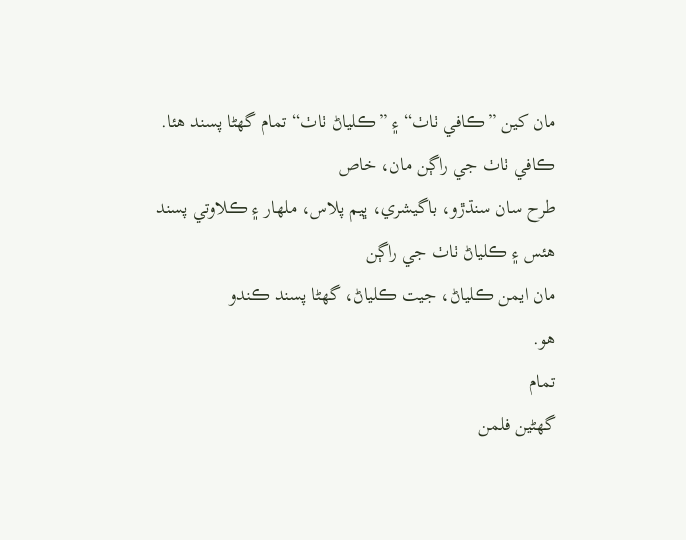مان کين ”ڪافي ٺاٺ“ ۽ ”ڪلياڻ ٺاٺ“ تمام گهڻا پسند هئا. ڪافي ٺاٺ جي راڳن مان، خاص
طرح سان سنڌڙو، باگيشري، ڀيم پلاس، ملھار ۽ ڪلاوتي پسند هئس ۽ ڪلياڻ ٺاٺ جي راڳن
مان ايمن ڪلياڻ، جيت ڪلياڻ، گهڻا پسند ڪندو
هو.
تمام
گهڻين فلمن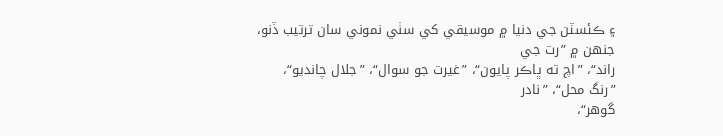۽ ڪئسٽن جي دنيا ۾ موسيقي کي سٺي نموني سان ترتيب ڏنو، جنھن ۾ ”رت جي
راند“، ”اچ ته ڀاڪر پايون“، ”غيرت جو سوال“، ”جلال چانديو“، ”رنگ محل“، ”نادر
گوهر“،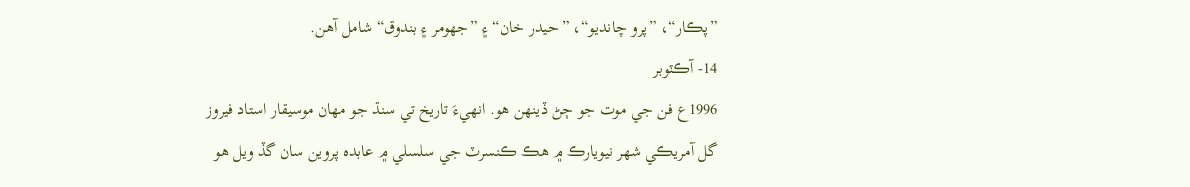”پڪار“، ”پرو چانديو“، ”حيدر خان“ ۽ ”جهومر ۽ بندوق“ شامل آهن.
14- آڪٽوبر
1996ع فن جي موت جو ڄڻ ڏينھن هو. انهيءَ تاريخ تي سنڌ جو مھان موسيقار استاد فيروز
گل آمريڪي شھر نيويارڪ ۾ هڪ ڪنسرٽ جي سلسلي ۾ عابده پروين سان گڏ ويل هو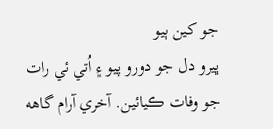جو کين ٻيو
ڀيرو دل جو دورو پيو ۽ اُتي ئي رات جو وفات ڪيائين. آخري آرام گاهه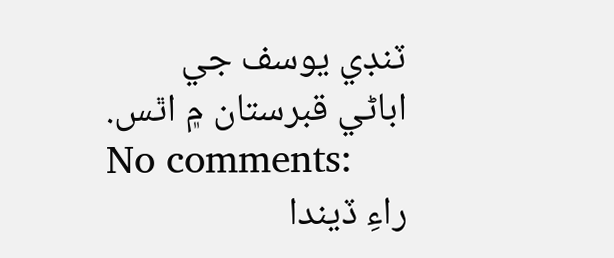ٽنڊي يوسف جي
اباڻي قبرستان ۾ اٿس.
No comments:
راءِ ڏيندا